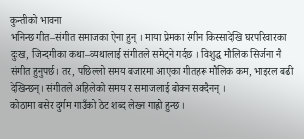कुन्तीको भावना
भनिन्छ गीत–संगीत समाजका ऐना हुन् । माया प्रेमका रंगीन किस्सादेखि घरपरिवारका दुःख, जिन्दगीका कथा–व्यथालाई संगीतले समेट्ने गर्दछ । विशुद्ध मौलिक सिर्जना नै संगीत हुनुपर्छ। तर, पछिल्लो समय बजारमा आएका गीतहरू मौलिक कम, भाइरल बढी देखिन्छन्। संगीतले अहिलेको समय र समाजलाई बोक्न सक्दैनन् ।
कोठामा बसेर दुर्गम गाउँको ठेट शब्द लेख्न गाह्रो हुन्छ ।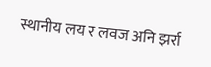स्थानीय लय र लवज अनि झर्रा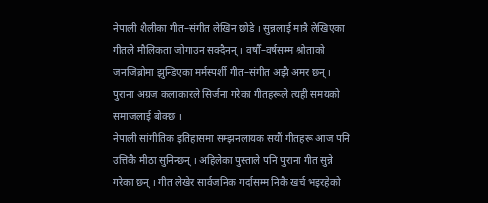नेपाली शैलीका गीत–संगीत लेखिन छोडे । सुन्नलाई मात्रै लेखिएका गीतले मौलिकता जोगाउन सक्दैनन् । वर्षौं–वर्षसम्म श्रोताको जनजिब्रोमा झुन्डिएका मर्मस्पर्शी गीत–संगीत अझै अमर छन् । पुराना अग्रज कलाकारले सिर्जना गरेका गीतहरूले त्यही समयको समाजलाई बोक्छ ।
नेपाली सांगीतिक इतिहासमा सम्झनलायक सयौं गीतहरू आज पनि उत्तिकै मीठा सुनिन्छन् । अहिलेका पुस्ताले पनि पुराना गीत सुन्ने गरेका छन् । गीत लेखेर सार्वजनिक गर्दासम्म निकै खर्च भइरहेको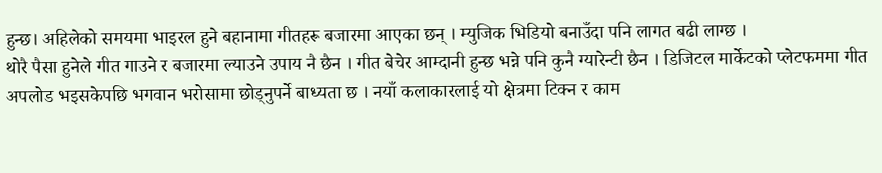हुन्छ। अहिलेको समयमा भाइरल हुने बहानामा गीतहरू बजारमा आएका छन् । म्युजिक भिडियो बनाउँदा पनि लागत बढी लाग्छ ।
थोरै पैसा हुनेले गीत गाउने र बजारमा ल्याउने उपाय नै छैन । गीत बेचेर आम्दानी हुन्छ भन्ने पनि कुनै ग्यारेन्टी छैन । डिजिटल मार्केटको प्लेटफममा गीत अपलोड भइसकेपछि भगवान भरोसामा छोड्नुपर्ने बाध्यता छ । नयाँ कलाकारलाई यो क्षेत्रमा टिक्न र काम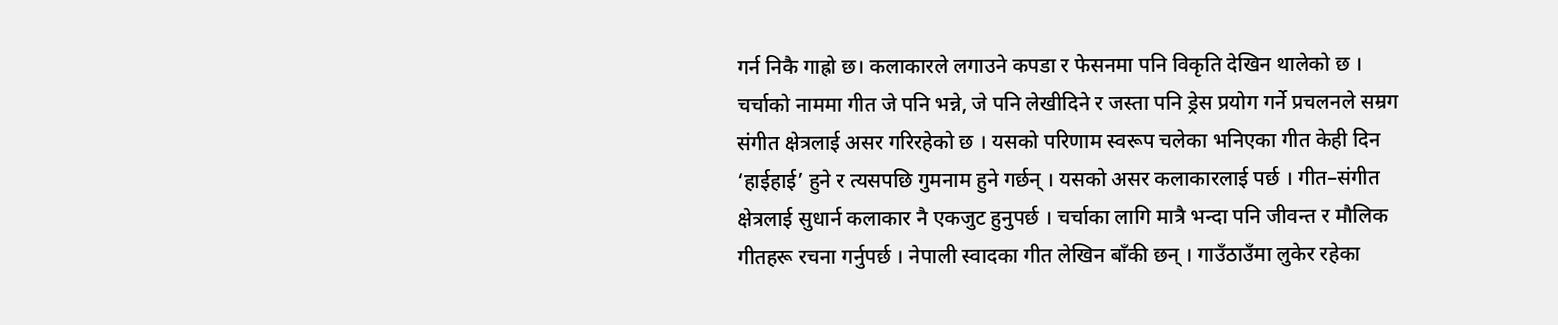गर्न निकै गाह्रो छ। कलाकारले लगाउने कपडा र फेसनमा पनि विकृति देखिन थालेको छ ।
चर्चाको नाममा गीत जे पनि भन्ने, जे पनि लेखीदिने र जस्ता पनि ड्रेस प्रयोग गर्ने प्रचलनले सम्रग संगीत क्षेत्रलाई असर गरिरहेको छ । यसको परिणाम स्वरूप चलेका भनिएका गीत केही दिन ‘हाईहाई’ हुने र त्यसपछि गुमनाम हुने गर्छन् । यसको असर कलाकारलाई पर्छ । गीत–संगीत क्षेत्रलाई सुधार्न कलाकार नै एकजुट हुनुपर्छ । चर्चाका लागि मात्रै भन्दा पनि जीवन्त र मौलिक गीतहरू रचना गर्नुपर्छ । नेपाली स्वादका गीत लेखिन बाँकी छन् । गाउँठाउँमा लुकेर रहेका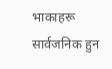भाकाहरू सार्वजनिक हुन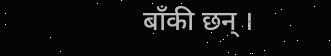बाँकी छन् ।